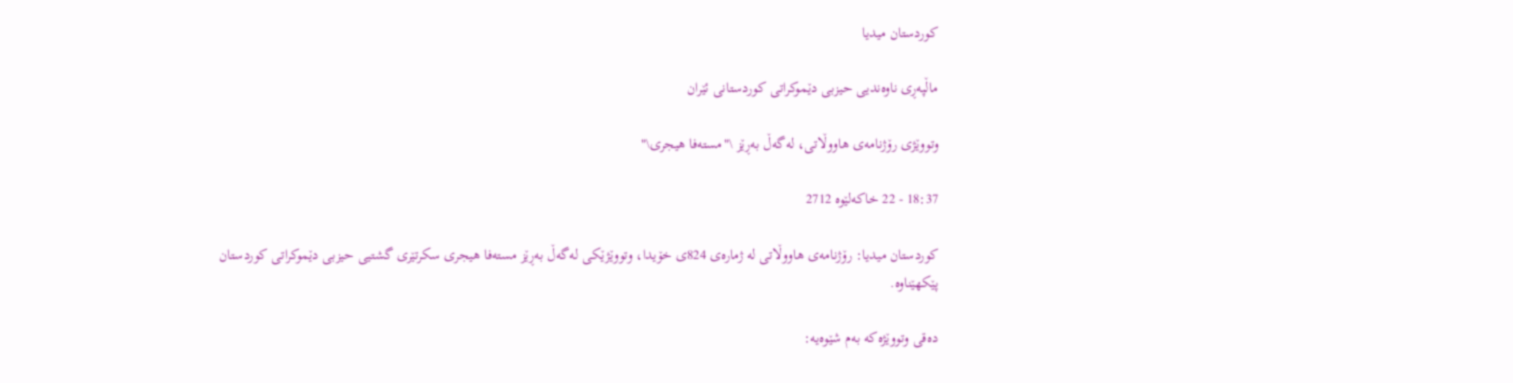کوردستان میدیا

ماڵپەڕی ناوەندیی حیزبی دێموکراتی کوردستانی ئێران

وتووێژی رۆژنامه‌ی هاووڵاتی، له‌گه‌ڵ به‌ڕێز \"مسته‌فا هیجری\"

18:37 - 22 خاکەلێوه 2712

کوردستان میدیا: رۆژنامه‌ی هاووڵاتی له‌ ژماره‌ی 824ی خۆیدا، وتووێژێکی له‌گه‌ڵ به‌ڕێز مسته‌فا هیجری سکرتێری گشتیی حیزبی دێموکراتی کوردستان پێکهێناوه‌.

ده‌قی وتووێژه‌که‌ به‌م شێوه‌یه‌: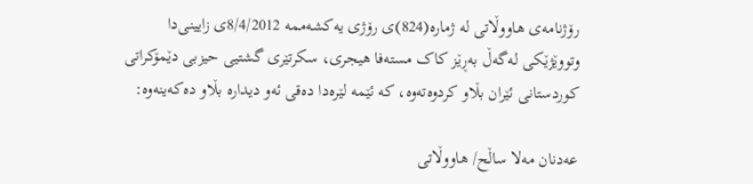رۆژنامه‌ی‌ هاووڵاتی‌ له‌ ژماره‌(824)ی‌ رۆژی‌ یه‌کشه‌ممه‌ 8/4/2012ی‌ زایینی‌دا وتووێژێکی‌ له‌گه‌ڵ به‌ڕێز کاک مسته‌فا هیجری‌، سکرتێری‌ گشتیی‌ حیزبی‌ دێمۆکراتی‌ کوردستانی‌ ئێران بڵاو کردوه‌ته‌وه‌، که‌ ئێمه‌ لێره‌دا ده‌قی‌ ئه‌و دیداره‌ بڵاو ده‌که‌ینه‌وه:

عه‌دنان مه‌لا ساڵح/ هاووڵاتی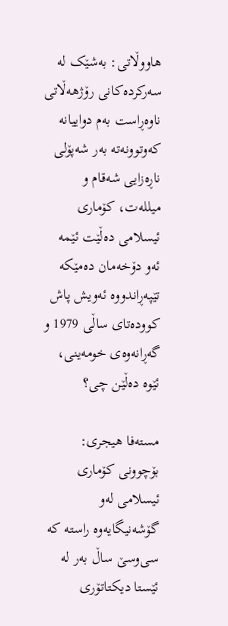هاووڵاتی‌: به‌شێک له‌ سه‌رکرده‌کانی‌ رۆژهه‌ڵاتی‌ ناوه‌ڕاست به‌م دواییانه‌ که‌وتوونه‌ته‌ به‌ر شه‌پۆلی‌ ناڕه‌زایی‌ شه‌قام و میلله‌ت، کۆماری‌ ئیسلامی‌ ده‌ڵێت ئێمه‌ ئه‌و دۆخه‌مان ده‌مێکه‌ تێپه‌ڕاندووه‌ ئه‌ویش پاش کووده‌تای‌ ساڵی‌ 1979 و گه‌ڕانه‌وه‌ی‌ خومه‌ینی‌، ئێوه‌ ده‌ڵێن چی‌؟

مسته‌فا هیجری: بۆچوونی‌ کۆماری‌ ئیسلامی‌ له‌و گۆشه‌نیگایه‌وه‌ راسته‌ که‌ سی‌وسێ‌ ساڵ به‌ر له‌ ئێستا دیکتاتۆری‌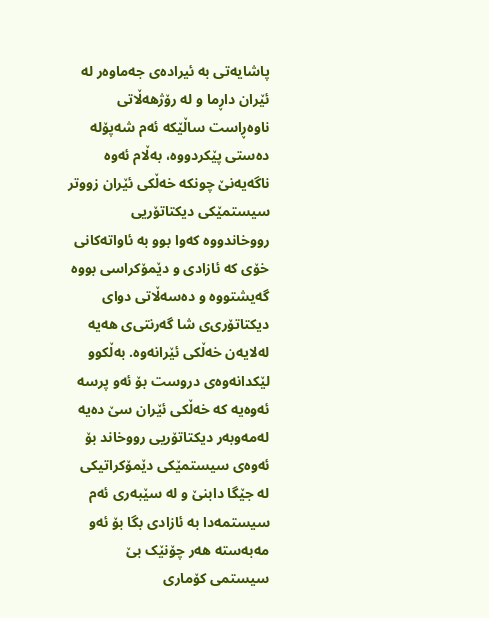پاشایه‌تی‌ به‌ ئیراده‌ی‌ جه‌ماوه‌ر له‌ ئێران داڕما ‌و له‌ رۆژهه‌ڵاتی‌ ناوه‌ڕاست ساڵێکه‌ ئه‌م شه‌پۆله‌ ده‌ستی‌ پێکردووه‌، به‌ڵام ئه‌وه‌ ناگه‌یه‌نێ‌ چونکه‌ خه‌ڵکی‌ ئێران زووتر سیستمێکی‌ دیکتاتۆریی‌ رووخاندووه‌ که‌وا بوو به‌ ئاواته‌کانی‌ خۆی‌ که‌ ئازادی ‌‌و دێمۆکراسی‌ بووه‌ گه‌یشتووه ‌‌و ده‌سه‌ڵاتی‌ دوای‌ دیکتاتۆری‌ی شا گه‌رنتی‌ی هه‌یه‌ له‌لایه‌ن خه‌ڵکی‌ ئێرانه‌وه‌. به‌ڵکوو لێکدانه‌وه‌ی‌ دروست بۆ ئه‌و پرسه‌ ئه‌وه‌یه‌ که‌ خه‌ڵکی‌ ئێران سێ‌ ده‌یه‌ له‌مه‌وبه‌ر دیکتاتۆریی‌ رووخاند بۆ ئه‌وه‌ی‌ سیستمێکی‌ دێمۆکراتیکی‌ له‌ جێگا دابنێ ‌‌و له‌ سێبه‌ری‌ ئه‌م سیستمه‌دا به‌ ئازادی‌ بگا بۆ ئه‌و مه‌به‌سته‌ هه‌ر چۆنێک بێ‌ سیستمی‌ کۆماری‌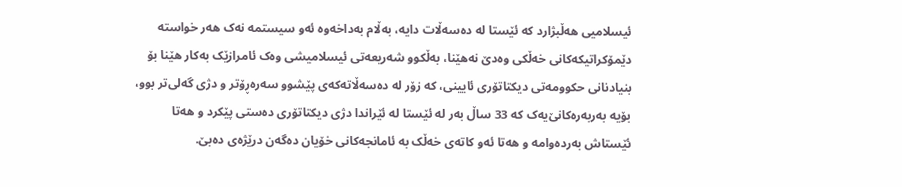ئیسلامیی هه‌ڵبژارد که‌ ئێستا له‌ ده‌سه‌ڵات دایه‌، به‌ڵام به‌داخه‌وه‌ ئه‌و سیستمه‌ نه‌ک هه‌ر خواسته‌ دێمۆکراتیکه‌کانی‌ خه‌ڵکی‌ وه‌دێ‌ نه‌هێنا، به‌ڵکوو شه‌ریعه‌تی‌ ئیسلامیشی‌ وه‌ک ئامرازێک به‌کار هێنا بۆ بنیادنانی‌ حکوومه‌تی‌ دیکتاتۆری‌ ئایینی،‌ که‌ زۆر له‌ ده‌سه‌ڵاته‌که‌ی‌ پێشوو سه‌ره‌ڕۆتر ‌و دژی‌ گه‌لی‌تر بوو، بۆیه‌ به‌ربه‌ره‌کانێ‌یه‌ک که‌ 33 ساڵ به‌ر له‌ ئێستا له‌ ئێراندا دژی‌ دیکتاتۆری‌ ده‌ستی‌ پێکرد و هه‌تا ئێستاش به‌رده‌وامه ‌‌و هه‌تا ئه‌و کاته‌ی‌ خه‌ڵک به‌ ئامانجه‌کانی‌ خۆیان ده‌گه‌ن درێژه‌ی‌ ده‌بێ.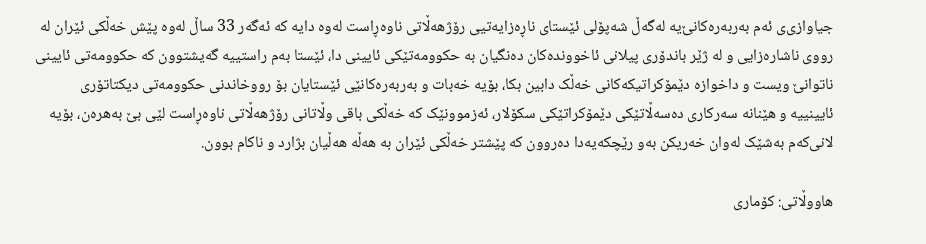جیاوازی‌ی ئه‌م به‌ربه‌ره‌کانێ‌یه‌ له‌گه‌ڵ شه‌پۆلی‌ ئێستای‌ ناڕه‌زایه‌تیی‌ رۆژهه‌ڵاتی‌ ناوه‌ڕاست له‌وه‌ دایه‌ که‌ ئه‌گه‌ر 33 ساڵ له‌وه‌ پێش خه‌ڵکی‌ ئێران له‌ رووی‌ ناشاره‌زایی ‌‌و له‌ ژێر باندۆری‌ پیلانی‌ ئاخوونده‌کان ده‌نگیان به‌ حکوومه‌تێکی‌ ئایینی‌ دا، ئێستا به‌م راستییه‌ گه‌یشتوون که‌ حکوومه‌تی‌ ئایینی‌ ناتوانێ‌ ویست ‌و داخوازه‌ دێمۆکراتیکه‌کانی‌ خه‌ڵک دابین بکا، بۆیه‌ خه‌بات ‌و به‌ربه‌ره‌کانێی ئێستایان بۆ رووخاندنی‌ حکوومه‌تی‌ دیکتاتۆری‌ ئایینییه‌ ‌و هێنانه‌ سه‌رکاری‌ ده‌سه‌ڵاتێکی‌ دێمۆکراتێکی‌ سکۆلار، ئه‌زموونێک که‌ خه‌ڵکی‌ باقی‌ وڵاتانی‌ رۆژهه‌ڵاتی‌ ناوه‌ڕاست لێی‌ بێ‌ به‌هره‌ن، بۆیه‌ لانی‌که‌م به‌شێک له‌وان خه‌ریکن به‌و رێچکه‌یه‌دا ده‌روون که‌ پێشتر خه‌ڵکی‌ ئێران به‌ هه‌ڵه‌ هه‌ڵیان بژارد ‌و ناکام بوون.

هاووڵاتی‌: کۆماری‌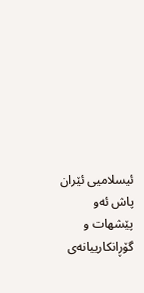ئیسلامیی‌ ئێران پاش ئه‌و پێشهات و گۆڕانکارییانه‌ی‌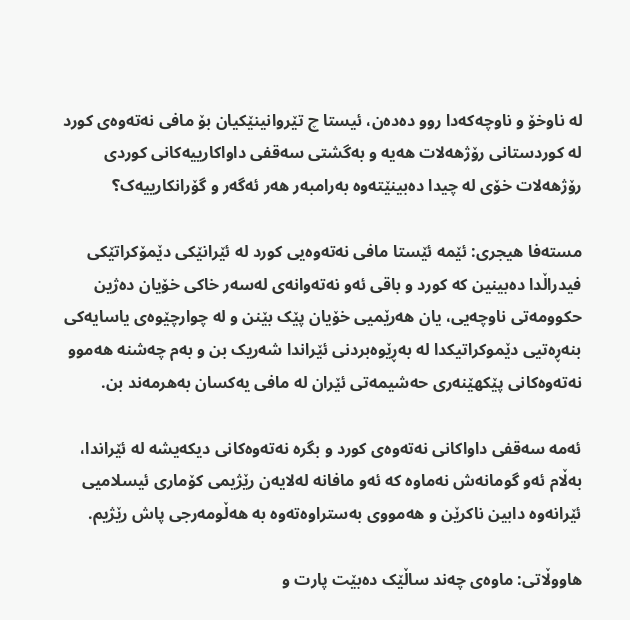له‌ ناوخۆ و ناوچه‌که‌دا روو ده‌ده‌ن، ئیستا چ‌ تێروانینێکیان بۆ مافی‌ نه‌ته‌وه‌ی‌ کورد له‌ کوردستانی‌ رۆژهه‌لات هه‌یه‌ ‌و به‌گشتی‌ سه‌قفی‌ داواکارییه‌کانی‌ کوردی‌ رۆژهه‌لات خۆی‌ له‌ چیدا ده‌بینێته‌وه‌ به‌رامبه‌ر هه‌ر ئه‌گه‌ر و گۆرانکارییه‌ک؟

مسته‌فا هیجری‌: ئێمه‌ ئێستا مافی‌ نه‌ته‌وه‌یی‌ کورد له‌ ئێرانێکی‌ دێمۆکراتێکی‌ فیدراڵدا ده‌بینین که‌ کورد ‌و باقی‌ ئه‌و نه‌ته‌وانه‌ی‌ له‌سه‌ر خاکی‌ خۆیان ده‌ژین حکوومه‌تی‌ ناوچه‌یی‌، یان هه‌رێمیی خۆیان پێک بێنن ‌و له‌ چوارچێوه‌ی‌ یاسایه‌کی‌ بنه‌ڕه‌تیی‌ دێموکراتیکدا له‌ به‌ڕێوه‌بردنی‌ ئێراندا شه‌ریک بن ‌و به‌م چه‌شنه‌ هه‌موو نه‌ته‌وه‌کانی‌ پێکهێنه‌ری‌ حه‌شیمه‌تی‌ ئێران له‌ مافی‌ یه‌کسان به‌هرمه‌ند بن.

ئه‌مه‌ سه‌قفی‌ داواکانی‌ نه‌ته‌وه‌ی‌ کورد ‌و بگره‌ نه‌ته‌وه‌کانی‌ دیکه‌یشه‌ له‌ ئێراندا، به‌ڵام ئه‌و گومانه‌ش نه‌ماوه‌ که‌ ئه‌و مافانه‌ له‌لایه‌ن رێژیمی‌ کۆماری‌ ئیسلامیی‌ ئێرانه‌وه‌ دابین ناکرێن ‌و هه‌مووی‌ به‌ستراوه‌ته‌وه‌ به‌ هه‌ڵومه‌رجی‌ پاش رێژیم.

هاووڵاتی‌: ماوه‌ی‌ چه‌ند ساڵێک ده‌بێت پارت و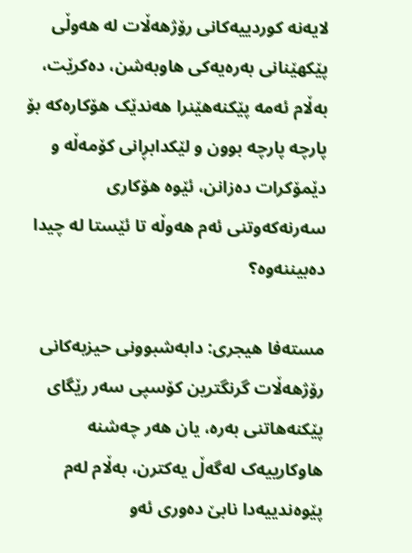لایه‌نه ‌کوردییه‌کانی‌ رۆژهه‌ڵات له‌ هه‌وڵی‌ پێکهێنانی‌ به‌ره‌یه‌کی‌ هاوبه‌شن، ده‌کرێت، به‌ڵام ئه‌مه‌ پێکنه‌هێنرا هه‌ندێک هۆکاره‌که‌ بۆ پارچه‌ پارچه‌ بوون و لێکدابڕانی‌ کۆمه‌ڵه ‌و دێمۆکرات ده‌زانن، ئێوه‌ هۆکاری‌ سه‌رنه‌که‌وتنی‌ ئه‌م هه‌وڵه‌ تا ئێستا له‌ چیدا ده‌بیننه‌وه‌؟

مسته‌فا هیجری‌: دابه‌شبوونی‌ حیزبه‌کانی‌ رۆژهه‌ڵات گرنگترین کۆسپی‌ سه‌ر رێگای‌ پێکنه‌هاتنی‌ به‌ره،‌ یان هه‌ر چه‌شنه‌ هاوکارییه‌ک له‌گه‌ڵ یه‌کترن، به‌ڵام له‌م پێوه‌ندییه‌دا نابێ‌ ده‌وری‌ ئه‌و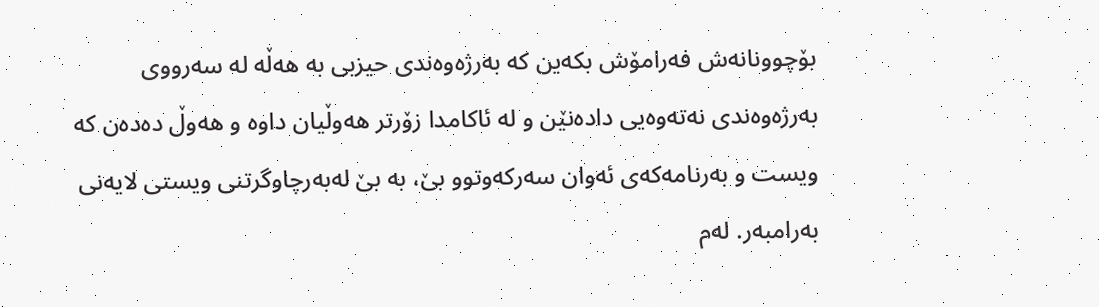بۆچوونانه‌ش فه‌رامۆش بکه‌ین که‌ به‌رژه‌وه‌ندی‌ حیزبی‌ به‌ هه‌ڵه‌ له‌ سه‌رووی‌ به‌رژه‌وه‌ندی‌ نه‌ته‌وه‌یی‌ داده‌نێن ‌و له‌ ئاکامدا زۆرتر هه‌وڵیان داوه ‌‌و هه‌وڵ ده‌ده‌ن که‌ ویست‌ و به‌رنامه‌که‌ی‌ ئه‌وان سه‌رکه‌وتوو بێ‌، به‌ بێ‌ له‌به‌رچاوگرتنی‌ ویستی‌ لایه‌نی‌ به‌رامبه‌ر. له‌م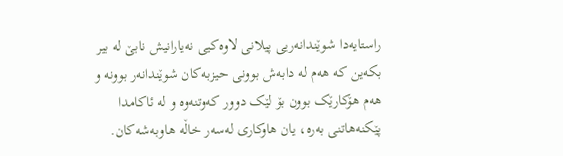راستایه‌دا شوێندانه‌ریی‌ پیلانی‌ لاوه‌کیی‌ نه‌یارانیش نابێ‌ له‌ بیر بکه‌ین که‌ هه‌م له‌ دابه‌ش بوونی‌ حیزبه‌کان شوێندانه‌ر بوونه‌‌ و هه‌م هۆکارێک بوون بۆ لێک دوور که‌وتنه‌وه‌‌ و له‌ ئاکامدا پێکنه‌هاتنی‌ به‌ره،‌ یان هاوکاری‌ له‌سه‌ر خاڵه‌ هاوبه‌شه‌کان.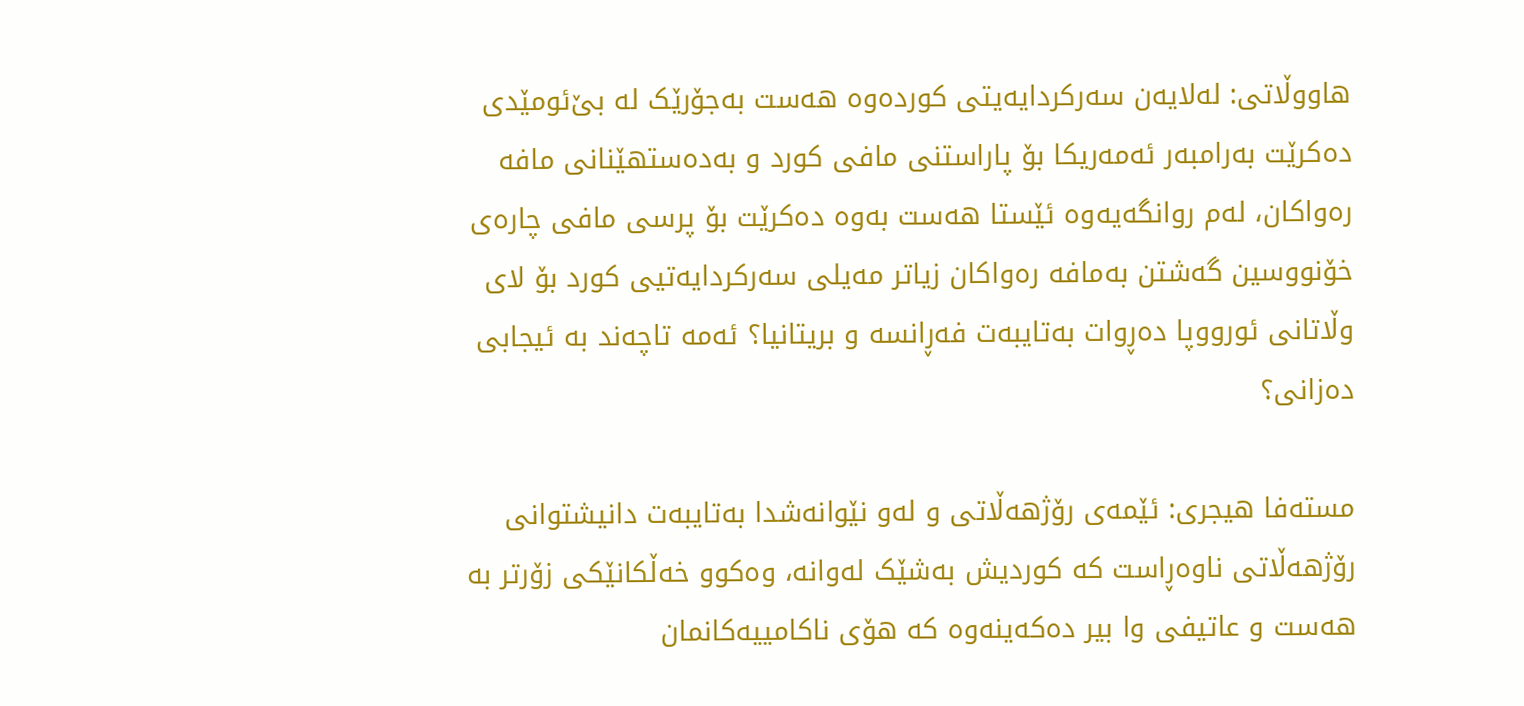هاووڵاتی‌: له‌لایه‌ن سه‌رکردایه‌یتی‌ کورده‌وه‌ هه‌ست به‌جۆرێک له‌ بێ‌ئومێدی‌ ده‌کرێت به‌رامبه‌ر ئه‌مه‌ریکا بۆ پاراستنی‌ مافی‌ کورد و به‌ده‌ستهێنانی‌ مافه‌ ره‌واکان، له‌م روانگه‌یه‌وه ‌ئێستا هه‌ست به‌وه‌ ده‌کرێت بۆ پرسی‌ مافی‌ چاره‌ی‌ خۆنووسین گه‌شتن به‌مافه‌ ره‌واکان زیاتر مه‌یلی‌ سه‌رکردایه‌تیی‌ کورد بۆ لای‌ وڵاتانی‌ ئورووپا ده‌ڕوات به‌تایبه‌ت فه‌ڕا‌نسه‌ و بریتانیا؟ ئه‌مه‌ تاچه‌ند به‌ ئیجابی‌ ده‌زانی‌؟

مسته‌فا هیجری‌: ئێمه‌ی رۆژهه‌ڵاتی ‌و له‌و نێوانه‌شدا به‌تایبه‌ت دانیشتوانی رۆژهه‌ڵاتی ناوه‌ڕاست که‌ کوردیش به‌شێک له‌وانه‌، وه‌کوو خه‌ڵکانێکی زۆرتر به‌ هه‌ست ‌و عاتیفی وا بیر ده‌که‌ینه‌وه‌ که‌ هۆی ناکامییه‌کانمان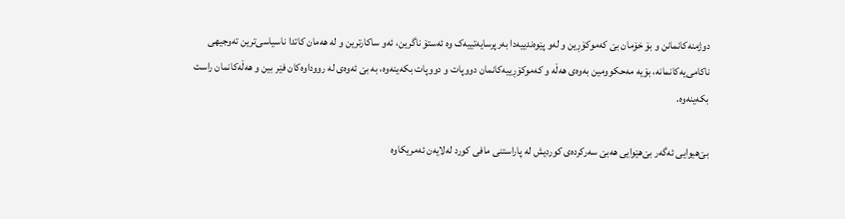دوژمنه‌کانمانن ‌و بۆ خۆمان بێ‌ که‌موکۆڕین ‌و له‌و پێوه‌ندییه‌دا به‌رپرسایه‌تییه‌ک وه‌ ئه‌ستۆ ناگرین، ئه‌و ساکارترین ‌و له‌ هه‌مان کاتدا ناسیاسی‌ترین ته‌وجیهی ناکامی‌یه‌کانمانه‌، بۆیه‌ مه‌حکوومین به‌وه‌ی هه‌ڵه ‌و که‌موکۆڕییه‌کانمان دووپات ‌و دووپات بکه‌ینه‌وه‌، به‌ بێ‌ ئه‌وه‌ی له‌ رووداوه‌کان فێر بین‌ و هه‌ڵه‌کانمان راست بکه‌ینه‌وه.

بێ‌هیوایی ئه‌گه‌ر بێ‌هێوایی هه‌بێ‌ سه‌رکرده‌ی کوردیش له‌ پاراستنی مافی کورد له‌لایه‌ن ئه‌مریکاوه‌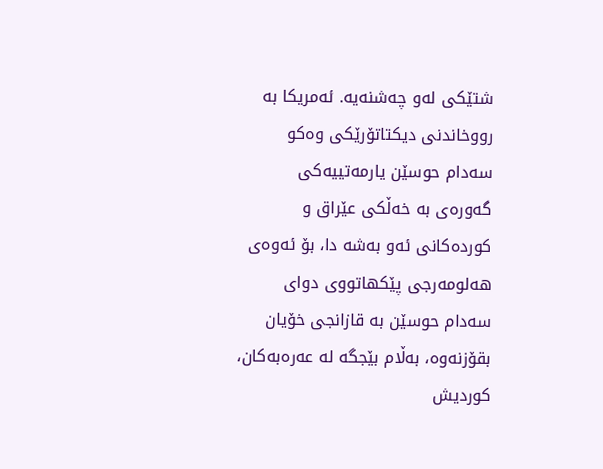شتێکی‌ له‌و چه‌شنه‌یه‌. ئه‌مریکا به‌ رووخاندنی دیکتاتۆرێکی وه‌کو سه‌دام حوسێن یارمه‌تییه‌کی گه‌وره‌ی به‌ خه‌ڵکی عێراق ‌و کورده‌کانی ئه‌و به‌شه‌ دا، بۆ ئه‌وه‌ی هه‌لومه‌رجی پێکهاتووی دوای سه‌دام حوسێن به‌ قازانجی خۆیان بقۆزنه‌وه‌، به‌ڵام بێجگه‌ له‌ عه‌ره‌به‌کان، کوردیش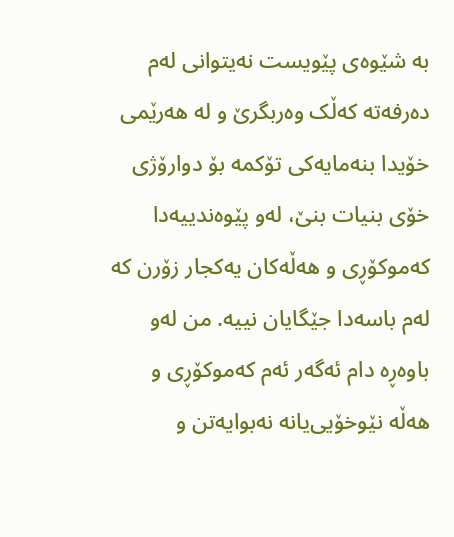به‌ شێوه‌ی پێویست نه‌یتوانی له‌م ده‌رفه‌ته‌ که‌ڵک وه‌ربگرێ ‌‌و له‌ هه‌رێمی خۆیدا بنه‌مایه‌کی تۆکمه‌ بۆ دوارۆژی خۆی بنیات بنێ‌، له‌و پێوه‌ندییه‌دا که‌موکۆڕی ‌‌و هه‌ڵه‌کان یه‌کجار زۆرن که‌ له‌م باسه‌دا جێگایان نییه‌. من له‌و باوه‌ڕه‌ دام ئه‌گه‌ر ئه‌م که‌موکۆڕی ‌و هه‌ڵه‌ نێوخۆیی‌یانه‌ نه‌بوایه‌تن ‌و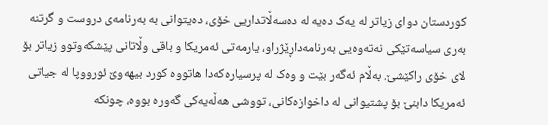کوردستان دوای زیاتر له‌ یه‌ک ده‌یه‌ له‌ ده‌سه‌ڵاتداریی خۆی، ده‌یتوانی به‌ به‌رنامه‌ی دروست ‌و گرتنه‌ به‌ری سیاسه‌تێکی نه‌ته‌وه‌یی به‌رنامه‌داڕێژراو، یارمه‌تی ئه‌مریکا و باقی وڵاتانی پێشکه‌وتوو زیاتر بۆ لای خۆی راکێشێ‌. به‌ڵام ئه‌گه‌ر بێت ‌و وه‌ک له‌ پرسیاره‌که‌دا هاتووه‌ کورد بیهه‌وێ‌ ئورووپا له‌ جیاتی ئه‌مریکا دابنێ‌ بۆ پشتیوانی له‌ داخوازه‌کانی، تووشی هه‌ڵه‌یه‌کی گه‌وره‌ بووه‌، چونکه‌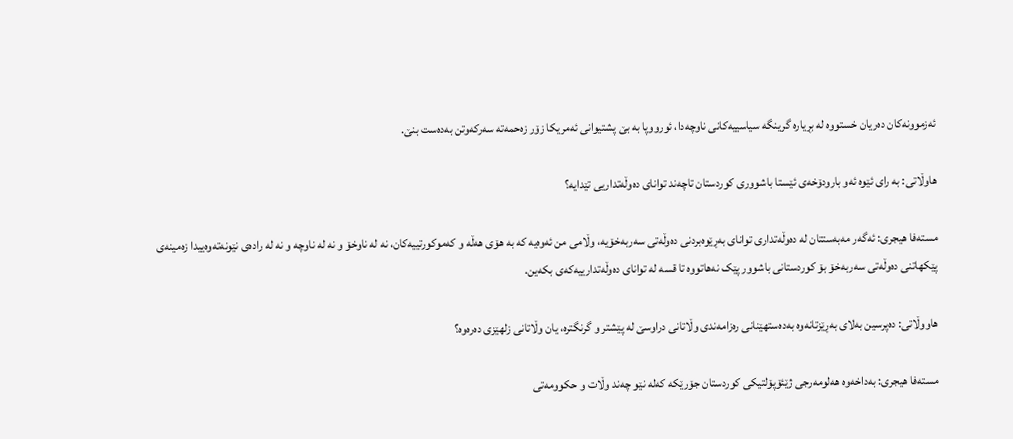ئه‌زموونه‌کان ده‌ریان خستووه‌ له‌ بڕیاره‌ گرینگه‌ سیاسییه‌کانی ناوچه‌دا، ئورووپا به‌ بێ‌ پشتیوانی ئه‌مریکا زۆر زه‌حمه‌ته‌ سه‌رکه‌وتن به‌ده‌ست بنێ‌.

هاوڵاتی: به‌ رای‌ ئێوه ‌ئه‌و بارودۆخه‌ی‌ ئێستا باشووری‌ کوردستان تاچه‌ند توانای‌ ده‌وڵه‌تداریی‌ تێدایه‌؟

مسته‌فا هیجری‌: ئه‌گه‌ر مه‌به‌ستتان له‌ ده‌وڵه‌تداری توانای به‌ڕێوه‌بردنی ده‌وڵه‌تی سه‌ربه‌خۆیه‌، وڵامی من ئه‌وه‌یه‌ که‌ به‌ هۆی هه‌ڵه ‌و که‌موکورتییه‌کان، نه‌ له‌ ناوخۆ و نه‌ له‌ ناوچه ‌‌و نه‌ له‌ راده‌ی نێونه‌ته‌وه‌ییدا زه‌مینه‌ی پێکهاتنی ده‌وڵه‌تی سه‌ربه‌خۆ بۆ کوردستانی باشوور پێک نه‌هاتووه‌ تا قسه‌ له‌ توانای ده‌وڵه‌تدارییه‌که‌ی بکه‌ین.

هاووڵاتی: ده‌پرسین به‌لای‌ به‌ڕێزتانه‌وه‌ به‌ده‌ستهێنانی‌ ره‌زامه‌ندی‌ وڵاتانی‌ دراوسێ له‌ پێشتر و گرنگتره‌، یان وڵاتانی‌ زلهێزی‌ ده‌ره‌وه‌؟

مسته‌فا هیجری‌: به‌داخه‌وه‌ هه‌لومه‌رجی ژێئۆپۆلتیکی کوردستان جۆرێکه‌ که‌له‌ نێو چه‌ند وڵات ‌و حکوومه‌تی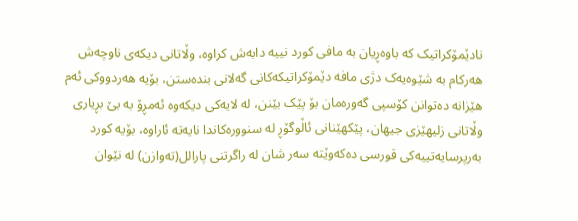نادێمۆکراتیک که‌ باوه‌ڕیان به‌ مافی کورد نییه‌ دابه‌ش کراوه‌، وڵاتانی دیکه‌ی ناوچه‌ش هه‌رکام به‌ شێوه‌یه‌ک دژی مافه‌ دێمۆکراتیکه‌کانی گه‌لانی بنده‌ستن، بۆیه‌ هه‌ردووکی ئه‌م هێزانه‌ ده‌توانن کۆسپی گه‌وره‌مان بۆ پێک بێنن، له‌ لایه‌کی دیکه‌وه‌ ئه‌مڕۆ به‌ بێ‌ بڕیاری وڵاتانی زلیهێزی جیهان، پێکهێنانی ئاڵوگۆڕ له‌ سنووره‌کاندا نایه‌ته‌ ئاراوه‌، بۆیه‌ کورد به‌رپرسایه‌تییه‌کی قورسی ده‌که‌وێته‌ سه‌ر شان له‌ راگرتنی پارالل(ته‌وازن) له‌ نێوان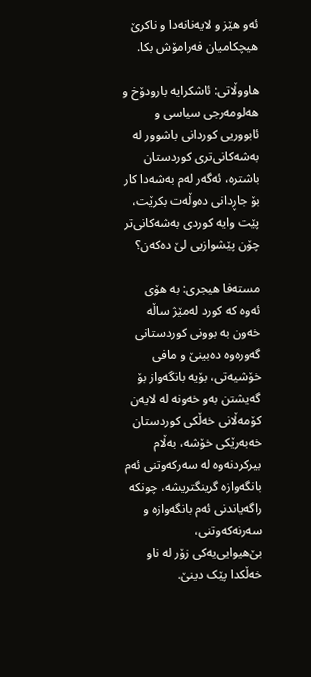ئه‌و هێز ‌و لایه‌نانه‌دا و ناکرێ‌ هیچکامیان فه‌رامۆش بکا.

هاووڵاتی: ئاشکرایه‌ بارودۆخ و هه‌لومه‌رجی‌ سیاسی‌ و ئابووریی کوردانی‌ باشوور له‌ به‌شه‌کانی‌‌تری‌ کوردستان باشتره‌، ئه‌گه‌ر له‌م به‌شه‌دا کار بۆ جاڕدانی‌ ده‌وڵه‌ت بکرێت، پێت وایه‌ کوردی‌ به‌شه‌کانی‌‌تر چۆن پێشوازیی‌ لێ ده‌که‌ن؟

مسته‌فا هیجری: به‌ هۆی ئه‌وه‌ که‌ کورد له‌مێژ ساڵه‌ خه‌ون به‌ بوونی کوردستانی گه‌وره‌وه‌ ده‌بینێ ‌‌و مافی خۆشیه‌تی، بۆیه‌ بانگه‌واز بۆ گه‌یشتن به‌و خه‌ونه‌ له‌ لایه‌ن کۆمه‌ڵانی خه‌ڵکی کوردستان خه‌به‌رێکی‌ خۆشه‌، به‌ڵام بیرکردنه‌وه‌ له‌ سه‌رکه‌وتنی ئه‌م بانگه‌وازه‌ گرینگتریشه‌، چونکه‌ راگه‌یاندنی ئه‌م بانگه‌وازه ‌و سه‌رنه‌که‌وتنی، بێ‌هیوایی‌یه‌کی‌ زۆر له‌ ناو خه‌ڵکدا پێک دینێ‌.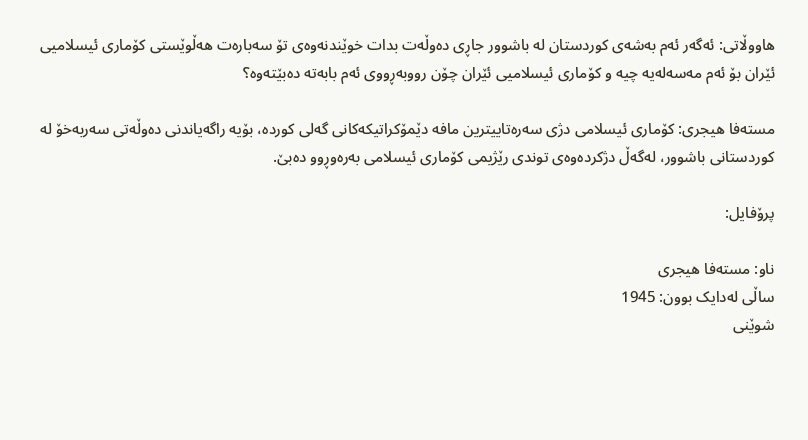هاووڵاتی‌: ئه‌گه‌ر ئه‌م به‌شه‌ی‌ کوردستان له‌ باشوور جاڕی‌ ده‌وڵه‌ت بدات خوێندنه‌وه‌ی‌ تۆ سه‌باره‌ت هه‌ڵوێستی‌ کۆماری‌ ئیسلامیی‌ ئێران بۆ ئه‌م مه‌سه‌له‌یه‌ چیه ‌و کۆماری‌ ئیسلامیی‌ ئێران چۆن رووبه‌ڕووی‌ ئه‌م بابه‌ته‌ ده‌بێته‌وه‌؟

مسته‌فا هیجری‌: کۆماری ئیسلامی دژی سه‌ره‌تاییترین مافه‌ دێمۆکراتیکه‌کانی گه‌لی کورده‌، بۆیه‌ راگه‌یاندنی ده‌وڵه‌تی سه‌ربه‌خۆ له‌ کوردستانی باشوور، له‌گه‌ڵ‌ دژکرده‌وه‌ی توندی رێژیمی کۆماری ئیسلامی به‌ره‌وڕوو ده‌بێ.

پرۆفایل:

ناو: مسته‌فا هیجری‌
ساڵی‌ له‌دایک بوون: 1945
شوێنی‌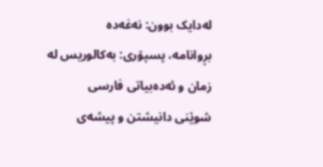له‌دایک بوون: نه‌غه‌ده‌
بڕوانامه‌، پسپۆری‌: به‌کالوریس له‌ زمان‌ و ئه‌ده‌بیاتی‌ فارسی‌
شوێنی‌ دانیشتن و پیشه‌ی‌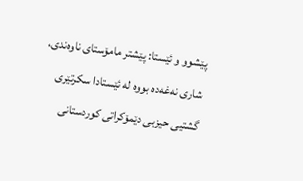پێشوو و ئێستا: پێشتر مامۆستای‌ ناوه‌ندی‌، شاری‌ نه‌غه‌ده‌ بووه‌ له‌ ئێستادا سکرتێری‌ گشتیی‌ حیزبی‌ دێمۆکراتی‌ کوردستانی‌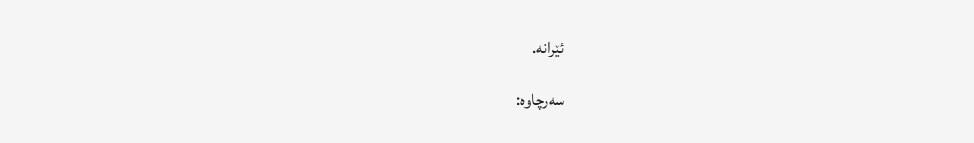ئێرانه.

سه‌رچاوه‌: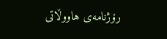رۆژنامه‌ی‌ هاووڵاتی‌